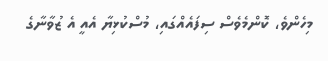މިހެންވެ، ކޮންމެވެސް ސިފައެއްގައި، މުސްކުޅިޔާ އެއީ އެ ޒުވާނާގެ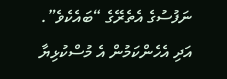ނަފުސުގެ އެތެރޭގެ “ބައެކެވެ”. އަދި އެހެންކަމުން އެ މުސްކުޅިޔާ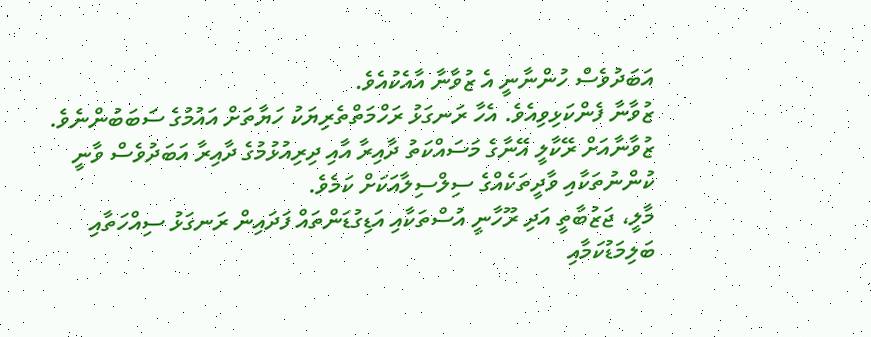އަބަދުވެސް ހުންނާނީ އެ ޒުވާނާ އާއެކުއެވެ.
ޒުވާނާ ފެންކަޅިވިއެވެ. އެހާ ރަނގަޅު ރަހްމަތްތެރިޔަކު ހަޔާތަށް އައުމުގެ ސަބަބުންނެވެ.
ޒުވާނާއަށް ރޭކާލީ އޭނާގެ މަސައްކަތު ދާއިރާ އާއި ދިރިއުޅުމުގެ ދާއިރާ އަބަދުވެސް ވާނީ ކުންނުތަކާއި ވާދީތަކެއްގެ ސިލްސިލާއަކަށް ކަމެވެ.
މާލީ، ޖަޒުބާތީ އަދި ރޫހާނީ އުސްތަކާއި އަޑިގުޑަންތައް ފަދައިން ރަނގަޅު ސިއްހަތާއި ބަލިމަޑުކަމާއި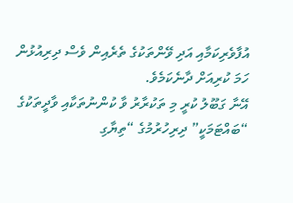އުފާވެރިކަމާއި އަދި ވޭންތަކުގެ ތެރެއިން ވެސް ދިރިއުޅުން ހަމަ ކުރިއަށް ދާނެކަމެވެ.
އޭނާ ގަބޫލު ކުރީ މި ތަކުރާރު ވާ ކުންނުތަކާއި ވާދީތަކުގެ “ބައްޓަމަކީ” ދިރިހުރުމުގެ “ތިޔާގި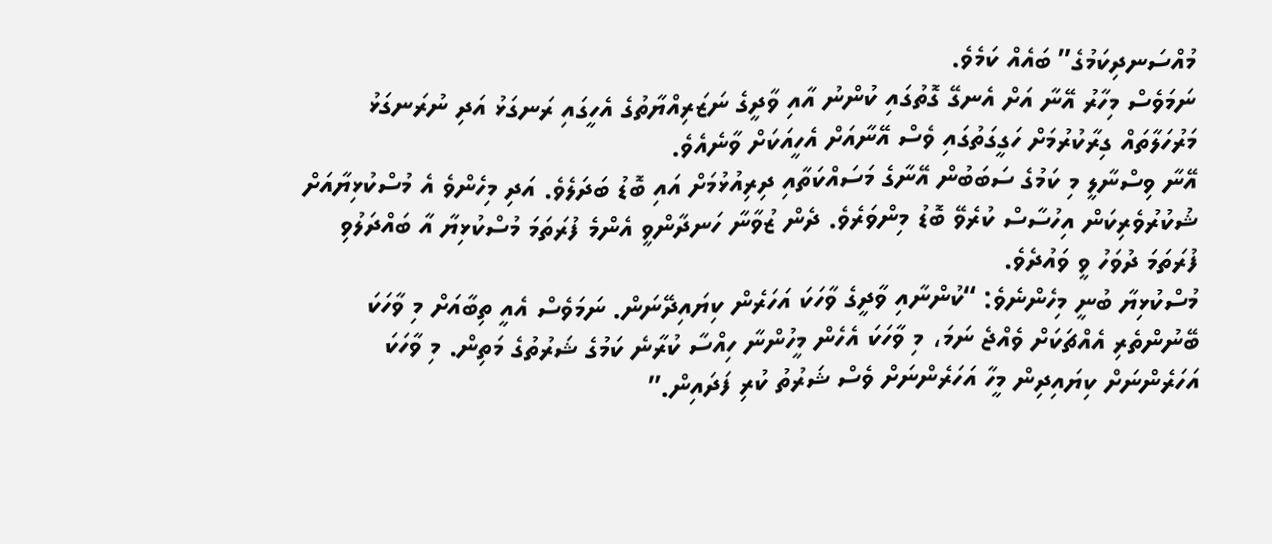މުއްސަނދިކަމުގެ” ބައެއް ކަމެވެ.
ނަމަވެސް މިހާރު އޭނާ އަށް އެނގޭ ގޮތުގައި ކުންނު އާއި ވާދީގެ ނަޒަރިއްޔާތުގެ އެހީގައި ރަނގަޅު އަދި ނުރަނގަޅު މަރުހަލާތައް ގިރާކުރުމަށް ހަގީގަތުގައި ވެސް އޭނާއަށް އެހީއަކަށް ވާނެއެވެ.
އޭނާ ވިސްނާލީ މި ކަމުގެ ސަބަބުން އޭނާގެ މަސައްކަތާއި ދިރިއުޅުމަށް އައި ބޮޑު ބަދަލެވެ. އަދި މިހެންވެ އެ މުސްކުޅިޔާއަށް ޝުކުރުވެރިކަން އިހުސާސް ކުރެވޭ ބޮޑު މިންވަރެވެ. ދެން ޒުވާނާ ހަނދާންވީ އެންމެ ފުރަތަމަ މުސްކުޅިޔާ އާ ބައްދަލުވި ފުރަތަމަ ދުވަހު ވީ ވައުދެވެ.
މުސްކުޅިޔާ ބުނީ މިހެންނެވެ: “ކުންނާއި ވާދީގެ ވާހަކަ އަހަރެން ކިޔައިދޭނަން. ނަމަވެސް އެއީ ތިބާއަށް މި ވާހަކަ ބޭނުންތެރި އެއްޗަކަށް ވެއްޖެ ނަމަ، މި ވާހަކަ އެހެން މީހުންނާ ހިއްސާ ކުރާނެ ކަމުގެ ޝަރުތުގެ މަތިން. މި ވާހަކަ އަހަރެންނަށް ކިޔައިދިން މީހާ އަހަރެންނަށް ވެސް ޝަރުތު ކުރި ފަދައިން.”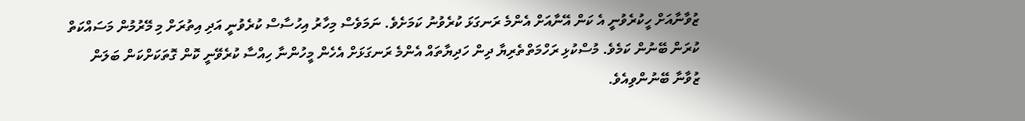ޒުވާނާއަށް ހީކުރެވުނީ އެ ކަން އޭނާއަށް އެންމެ ރަނގަޅަ ކުރެވުނު ކަމަށެވެ. ނަމަވެސް މިހާރު އިހުސާސް ކުރެވުނީ އަދި އިތުރަށް މި މޭރުމުން މަސައްކަތް ކުރަން ބޭނުން ކަމެވެ. މުސްކުޅި ރަހްމަތްތެރިޔާ ދިން ހަދިޔާތައް އެންމެ ރަނގަޅަށް އެހެން މީހުންނާ ހިއްސާ ކުރެވޭނީ ކޮން ގޮތަކަށްކަން ބަލަން ޒުވާނާ ބޭނުންވިއެވެ.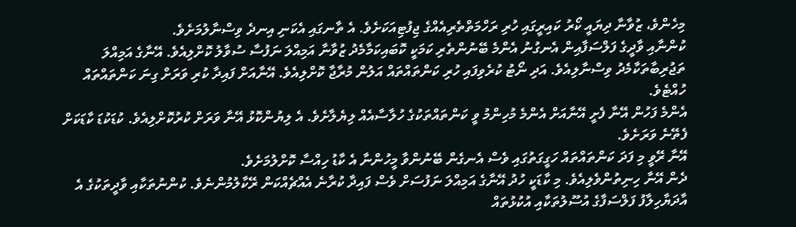މިހެންވެ، ޒުވާނާ ދިޔައީ ކޯރު ކައިރީގައި ހުރި ރަހްމަތްތެރިއެއްގެ ޖިފުޓިއަކަށެވެ. އެ ތާނގައި އެކަނި އިނދެ ވިސްނާލުމަށެވެ.
ކުންނާއި ވާދީގެ ފަލްސަފާއިން އެނގުނު އެންމެ ބޭނުންތެރި ކަމަކީ ކޮބައިކަމާމެދު ޒުވާނާ އަމިއްލަ ނަފުސާ ސުވާލު ކޮށްލިއެވެ. އޭނާގެ އަމިއްލަ ތަޖުރިބާތަކާމެދު ވިސްނާލިއެވެ. އަދި ނޯޓު ކުރެވިފައި ހުރި ކަންތައްތައް އަލުން މުރާޖާ ކޮށްލިއެވެ. އޭނާއަށް ފައިދާ ކުރި ވަރަށް ގިނަ ކަންތައްތައް ހުއްޓެވެ.
އެންމެ ފަހުން އޭނާ ފެށީ އޭނާއަށް އެންމެ މުހިންމު ވީ ކަންތައްތަކުގެ ހުލާސާއެއް ލިޔެލާށެވެ. އެ ލިޔުންކޮޅު އޭނާ ވަރަށް ކުރުކޮށްލިއެވެ. ކުޑަކުޑަ ކާޑަކަށް ފެތޭނެ ވަރަށެވެ.
އޭނާ ރޭވީ މި ފަދަ ކަންތައްތައް ހަގީގަތުގައި ވެސް އެނގެން ބޭނުންވާ މީހުންނާ އެ ކާޑު ހިއްސާ ކޮށްލުމަށެވެ.
ދެން އޭނާ ހިނިތުންވެލިއެވެ. މި ކާޑަކީ ހުދު އޭނާގެ އަމިއްލަ ނަފުސަށް ވެސް ފައިދާ ކުރާނެ އެއްޗެއްކަން ރޭކާލުމުންނެވެ. ކުންނުތަކާއި ވާދީތަކުގެ އެ އާދަޔާހިލާފު ފަލްސަފާގެ އުސޫލުތަކާއި އުކުޅުތައް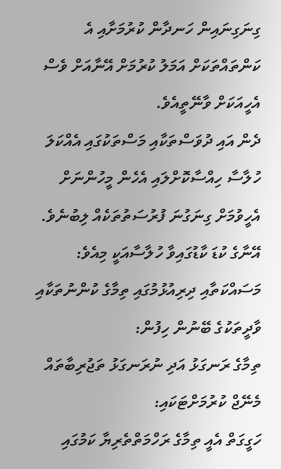ގިނަގިނައިން ހަނދާން ކުރުމަށާއި އެ ކަންތައްތަކަށް އަމަލު ކުރުމަށް އޭނާއަށް ވެސް އެހީއަކަށް ވާނޭތީއެވެ.
ދެން އައި ދުވަސްތަކާއި މަސްތަކުގައި އެއްކަލަ ހުލާސާ ހިއްސާކޮށްލައި އެހެން މީހުންނަށް އެހީވުމަށް ގިނަގުނަ ފުރުސަތުތަކެއް ލިބުނެވެ.
އޭނާގެ ކުޑަ ކާޑުގައިވާ ހުލާސާއަކީ މިއެވެ:
މަސައްކަތާއި ދިރިއުޅުމުގައި ތިމާގެ ކުންނުތަކާއި ވާދީތަކުގެ ބޭނުން ހިފުން:
ތިމާގެ ރަނގަޅު އަދި ނުރަނގަޅު ތަޖުރިބާތައް މެނޭޖް ކުރުމަށްޓަކައި:
ހަގީގަތް އެއީ ތިމާގެ ރަހްމަތްތެރިޔާ ކަމުގައި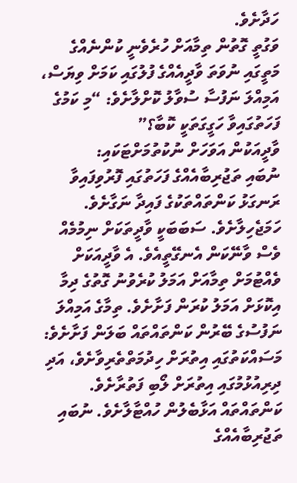ހަދާށެވެ.
ވަގުތީ ގޮތުން ތިމާއަށް ހުރެވެނީ ކުންނެއްގެ މަތީގައި ނުވަތަ ވާދީއެއްގެ ފުލުގައި ކަމަށް ވިޔަސް، އަމިއްލަ ނަފުސާ ސުވާލު ކޮށްލާށެވެ: “މި ކަމުގެ ފަހަތުގައިވާ ހަގީގަތަކީ ކޮބާ؟”
ވާދީއަކުން އަވަހަށް ނުކުތުމަށްޓަކައި:
ނުބައި ތަޖުރިބާއެއްގެ ފަހަތުގައި ފޮރުވިފައިވާ ރަނގަޅު ކަންތައްތަކުގެ ފައިދާ ނަގާށެވެ.
ހަމަޖެހިލާށެވެ. ސަބަބަކީ ވާދީތަކަށް ނިމުމެއް ވެސް ވާނޭކަން އެނގޭތީއެވެ. އެ ވާދީއަކަށް ވެއްޓުމަށް ތިމާއަށް އަމަލު ކުރެވުނު ގޮތުގެ ދިމާ އިކޮޅަށް އަމަލު ކުރަން ފަށާށެވެ. ތިމާގެ އަމިއްލަ ނަފުސުގެ ބޭރުން ކަންތައްތައް ބަލަން ފަށާށެވެ: މަސައްކަތުގައި އިތުރަށް ހިދުމަތްތެރިވާށެވެ، އަދި ދިރިއުޅުމުގައި އިތުރަށް ލޯބި ފަތުރާށެވެ. ކަންތައްތައް އަޅާބެލުން ހުއްޓާލާށެވެ. ނުބައި ތަޖުރިބާއެއްގެ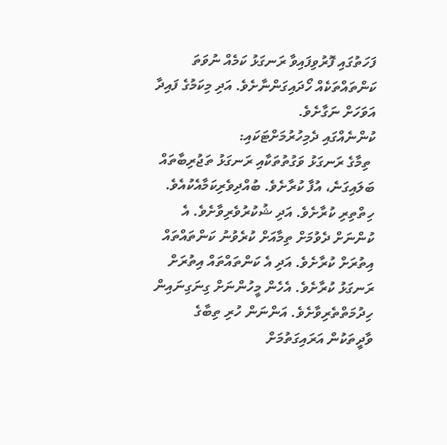ފަހަތުގައި ފޮރުވިފައިވާ ރަނގަޅު ކަމެއް ނުވަތަ ކަންތައްތަކެއް ހޯދައިގަންނާށެވެ. އަދި މިކަމުގެ ފައިދާ އަވަހަށް ނަގާށެވެ.
ކުންނެއްގައި ދެމިހުރުމަށްޓަކައި:
 ތިމާގެ ރަނގަޅު ވަގުތުތަކާއި ރަނގަޅު ތަޖުރިބާތައް ބަލައިގަނެ، އުފާ ކުރާށެވެ. ބުއްދިވެރިކަމާއެކުއެވެ.
ހިތްތިރި ކުރާށެވެ. އަދި ޝުކުރުވެރިވާށެވެ. އެ ކުންނަށް ދެވުމަށް ތިމާއަށް ކުރެވުނު ކަންތައްތައް އިތުރަށް ކުރާށެވެ. އަދި އެ ކަންތައްތައް އިތުރަށް ރަނގަޅު ކުރާށެވެ. އެހެން މީހުންނަށް ގިނަގިނައިން ހިދުމަތްތެރިވާށެވެ. އަންނަން ހުރި ތިބާގެ ވާދީތަކުން އަރައިގަތުމަށް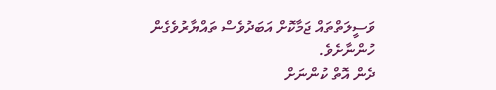ވަސީލަތްތައް ޖަމާކޮށް އަބަދުވެސް ތައްޔާރުވެގެން ހުންނާށެވެ.
ދެން އޮތް ކުންނަށް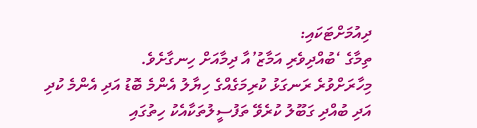ދިއުމަށްޓަކައި:
ތިމާގެ ‘ބުއްދިވެރި އަމާޒު’އާ ދިމާއަށް ހިނގާށެވެ.
މިހާރަށްވުރެ ރަނގަޅު ކުރިމަގެއްގެ ހިޔާލު އެންމެ ބޮޑު އަދި އެންމެ ކުދި އަދި ބުއްދި ގަބޫލު ކުރެވޭ ތަފުސީލުތަކާއެކު ހިތުގައި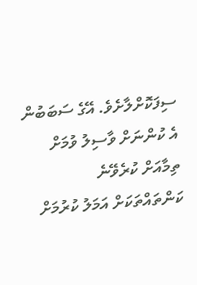ސިފަކޮށްލާށެވެ. އޭގެ ސަބަބުން އެ ކުންނަށް ވާސިލު ވުމަށް ތިމާއަށް ކުރެވޭނެ ކަންތައްތަކަށް އަމަލު ކުރުމަށް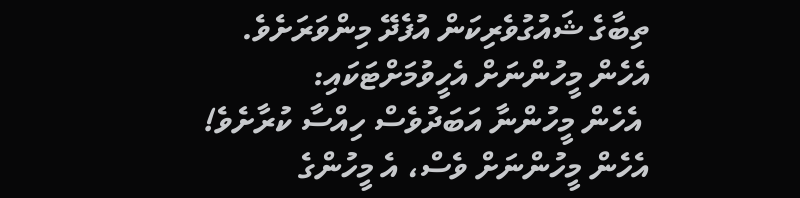ތިބާގެ ޝައުގުވެރިކަން އުފެދޭ މިންވަރަށެވެ.
އެހެން މީހުންނަށް އެހީވުމަށްޓަކައި:
 އެހެން މީހުންނާ އަބަދުވެސް ހިއްސާ ކުރާށެވެ!
އެހެން މީހުންނަށް ވެސް، އެ މީހުންގެ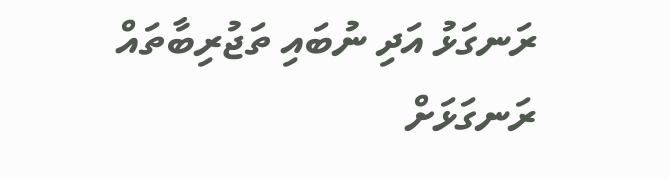ރަނގަޅު އަދި ނުބައި ތަޖުރިބާތައް ރަނގަޅަށް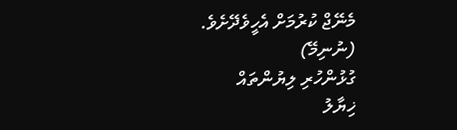މެނޭޖް ކުރުމަށް އެހީވެދޭށެވެ.
(ނުނިމޭ)
ގުޅުންހުރި ލިޔުންތައް
ޚިޔާލު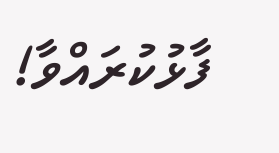ފާޅުކުރައްވާ!